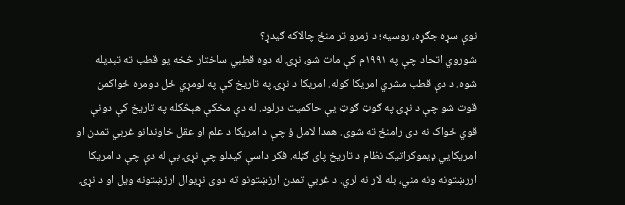نوې سړه جګړه، روسیه؛ د زمرو تر منځ چالاکه ګیدړ؟
شوروي اتحاد چې په ۱۹۹۱م کې مات شو، نړۍ له دوه قطبي ساختار څخه یو قطب ته تبدیله شوه. د دې قطب مشري امریکا کوله. امریکا د نړۍ په تاریخ کې په لومړي ځل دومره ځواکمن قوت شو چې د نړۍ په ګوټ ګوټ یې حاکمیت درلود. له دې مخکې هېڅکله په تاریخ کې دونې قوي ځواک نه دی رامنځ ته شوی. همدا لامل ؤ چې د امریکا د علم او عقل خاوندانو غربي تمدن او امریکایي ډیموکراتیک نظام د تاریخ پای ګڼله. فکر داسې کیدلو چې نړۍ بې له دې چې د امریکا اررښتونه ونه مني، بله لار نه لري. د غربي تمدن ارزښتونو ته دوی نړیوال ارزښتونه ویل او د نړۍ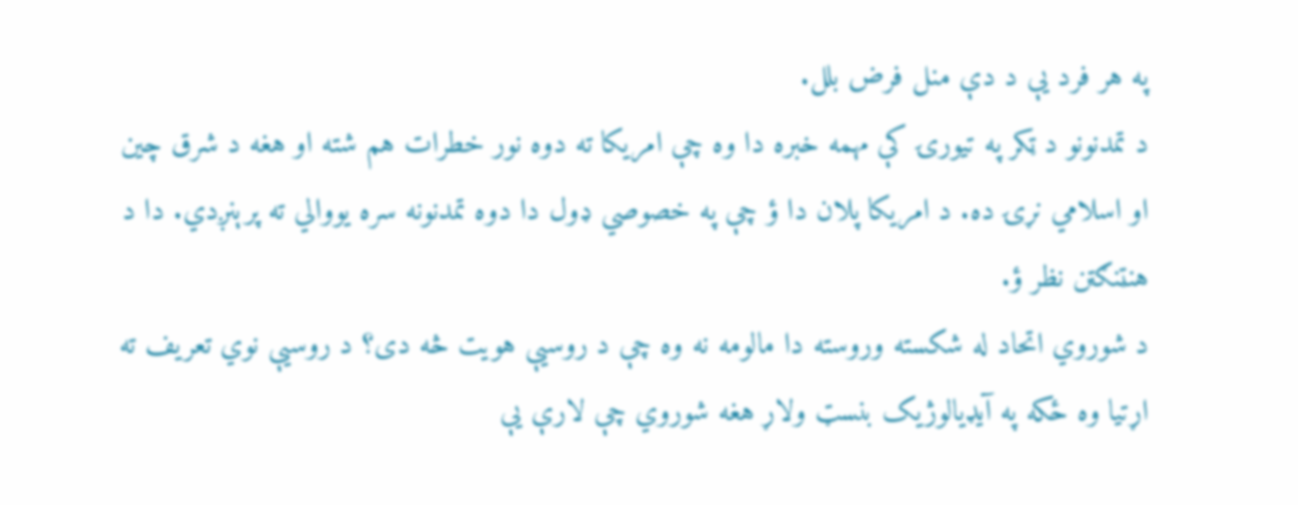په هر فرد یې د دې منل فرض بلل.
د تمدنونو د ټکر په تیورۍ کې مهمه خبره دا وه چې امریکا ته دوه نور خطرات هم شته او هغه د شرق چین او اسلامي نړۍ ده. د امریکا پلان دا ؤ چې په خصوصي ډول دا دوه تمدنونه سره یووالي ته پرېنږدي. دا د هنټنګټن نظر ؤ.
د شوروي اتحاد له شکسته وروسته دا مالومه نه وه چې د روسیې هویت څه دی؟ د روسیې نوي تعریف ته اړتیا وه ځکه په آیډیالوژیک بنسټ ولاړ هغه شوروي چې لارې یې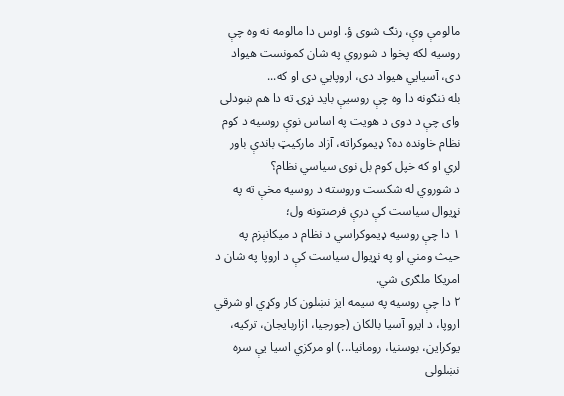مالومې وې، ړنګ شوی ؤ. اوس دا مالومه نه وه چې روسیه لکه پخوا د شوروي په شان کمونست هیواد دی، آسیايي هیواد دی، اروپايي دی او که...
بله ننګونه دا وه چې روسیې باید نړۍ ته دا هم ښودلی وای چې د دوی د هویت په اساس نوې روسیه د کوم نظام خاونده ده؟ ډیموکراته، آزاد مارکیټ باندې باور لري او که خپل کوم بل نوی سیاسي نظام؟
د شوروي له شکست وروسته د روسیه مخې ته په نړیوال سیاست کې درې فرصتونه ول؛
۱ دا چې روسیه ډیموکراسي د نظام د میکانېزم په حیث ومني او په نړیوال سیاست کې د اروپا په شان د امریکا ملګری شي.
۲ دا چې روسیه په سیمه ایز نښلون کار وکړي او شرقي اروپا، د ایرو آسیا بالکان (جورجیا، ازاربایجان، ترکیه، یوکراین، بوسنیا، رومانیا...) او مرکزي اسیا یې سره نښلولی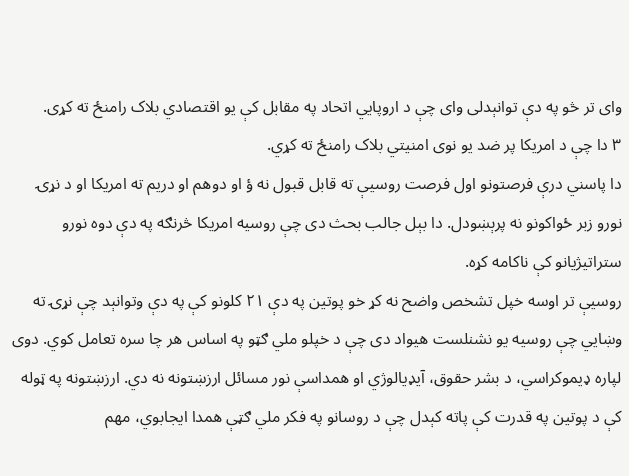وای تر څو په دې توانېدلی وای چې د اروپايي اتحاد په مقابل کې یو اقتصادي بلاک رامنځ ته کړی.
۳ دا چې د امریکا پر ضد یو نوی امنیتي بلاک رامنځ ته کړي.
دا پاسني درې فرصتونو اول فرصت روسیې ته قابل قبول نه ؤ او دوهم او دریم ته امریکا او د نړۍ نورو زبر ځواکونو نه پرېښودل. دا بېل جالب بحث دی چې روسیه امریکا څرنګه په دې دوه نورو ستراتیژیانو کې ناکامه کړه.
روسیې تر اوسه خپل تشخص واضح نه کړ خو پوتین په دې ۲۱ کلونو کې په دې وتوانېد چې نړۍ ته وښايي چې روسیه یو نشنلست هیواد دی چې د خپلو ملي ګټو په اساس هر چا سره تعامل کوي. دوی لپاره ډیموکراسي، د بشر حقوق، آیډیالوژي او همداسې نور مسائل ارزښتونه نه دي. ارزښتونه په ټوله کې د پوتین په قدرت کې پاته کېدل چې د روسانو په فکر ملي ګټې همدا ایجابوي، مهم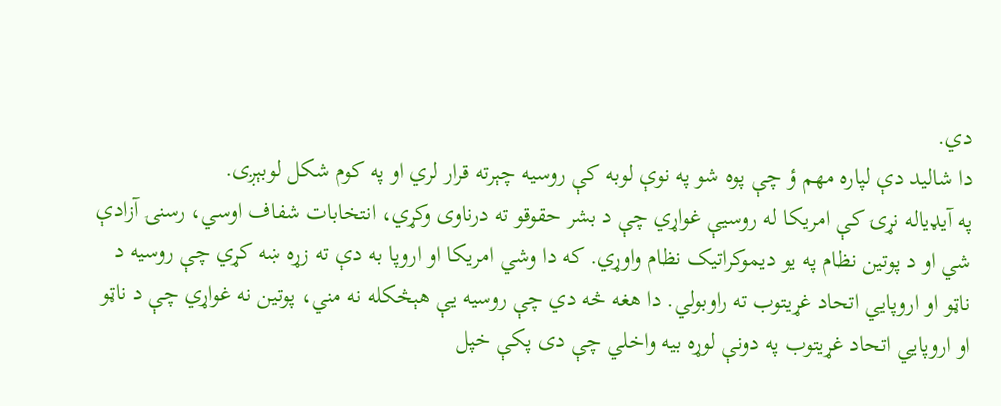دي.
دا شالید دې لپاره مهم ؤ چې پوه شو په نوې لوبه کې روسیه چېرته قرار لري او په کوم شکل لوبېږی.
په آیډیاله نړۍ کې امریکا له روسیې غواړي چې د بشر حقوقو ته درناوی وکړي، انتخابات شفاف اوسي، رسنۍ آزادې شي او د پوتین نظام په یو دیموکراتیک نظام واوړي. که دا وشي امریکا او اروپا به دې ته زړه ښه کړي چې روسیه د ناټو او اروپايي اتحاد غړیتوب ته راوبولي. دا هغه څه دي چې روسیه یې هېڅکله نه مني، پوتین نه غواړي چې د ناټو او اروپايي اتحاد غړیتوب په دونې لوړه بیه واخلي چې دی پکې خپل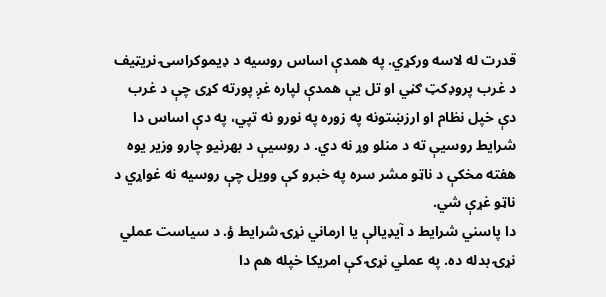قدرت له لاسه ورکړي. په همدې اساس روسیه د ډیموکراسۍ نریټيف د غرب پروډکټ ګڼي او تل یې همدې لپاره غږ پورته کړی چې د غرب دې خپل نظام او ارزښتونه په زوره په نورو نه تپي، په دې اساس دا شرايط روسیې ته د منلو وړ نه دي. د روسیې د بهرنیو چارو وزیر یوه هفته مخکې د ناټو مشر سره په خبرو کې وویل چې روسیه نه غواړي د ناټو غړې شي.
دا پاسني شرایط د آیډیالې یا ارماني نړۍ شرایط ؤ. د سیاست عملي نړۍ بدله ده. په عملي نړۍ کې امریکا خپله هم دا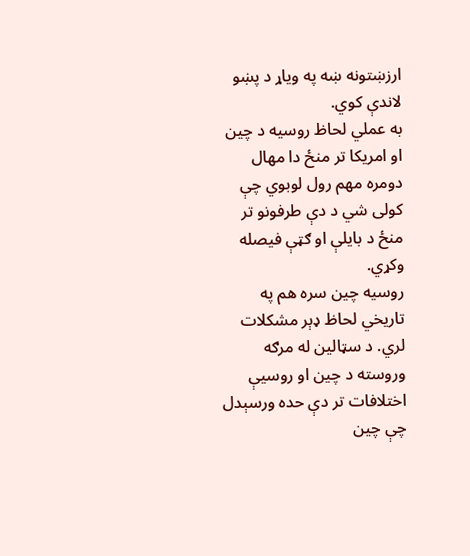ارزښتونه ښه په ویاړ د پښو لاندې کوي.
به عملي لحاظ روسیه د چین او امریکا تر منځ دا مهال دومره مهم رول لوبوي چې کولی شي د دې طرفونو تر منځ د بایلې او ګټې فیصله وکړي.
روسیه چین سره هم په تاریخي لحاظ ډېر مشکلات لري. د سټالین له مرګه وروسته د چین او روسیې اختلافات تر دې حده ورسېدل چې چین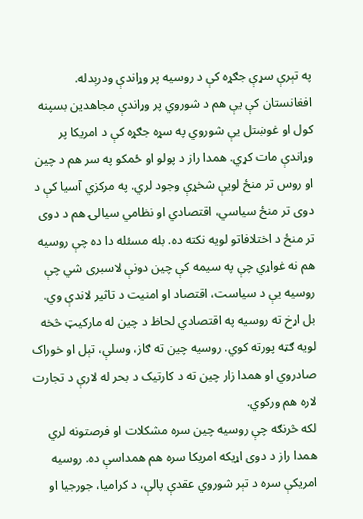په تېرې سړې جګړه کې د روسیه پر وړاندې ودرېدله. افغانستان کې یې هم د شوروي پر وړاندې مجاهدین بسپنه کول او غوښتل یې شوروي په سړه جګړه کې د امریکا پر وړاندې مات کړي. همدا راز د پولو او ځمکو په سر هم د چین او روس تر منځ لویې شخړې وجود لري. په مرکزي آسیا کې د دوی تر منځ سیاسي، اقتصادي او نظامي سیالۍ هم د دوی تر منځ د اختلافاتو لویه نکته ده. بله مسئله دا ده چې روسیه هم نه غواړي چې په سیمه کې چین دونې لاسبری شي چې روسیه یې د سیاست، اقتصاد او امنیت د تاثیر لاندې وي.
بل اړخ ته روسیه په اقتصادي لحاظ د چین له مارکیټ څخه لویه ګټه پورته کوي. روسیه چین ته ګاز، وسلې، تېل او خوراک صادروي او همدا زار چین ته د کارتیک د بحر له لارې د تجارت لاره هم ورکوي.
لکه څرنګه چې روسیه چین سره مشکلات او فرصتونه لري همدا راز د دوی اړیکه امریکا سره هم همداسې ده. روسیه امریکې سره د تېر شوروي عقدې پالې، د کرامیا، جورجیا او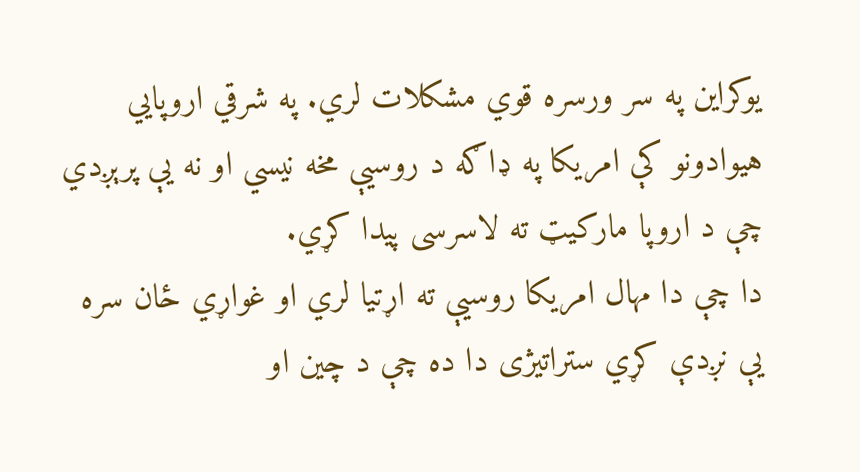یوکراین په سر ورسره قوي مشکلات لري. په شرقي اروپايي هیوادونو کې امریکا په ډاګه د روسیې مخه نیسي او نه یې پرېږدي چې د اروپا مارکیټ ته لاسرسی پیدا کړي.
دا چې دا مهال امریکا روسیې ته اړتیا لري او غواړي ځان سره یې نږدې کړي ستراتیژی دا ده چې د چین او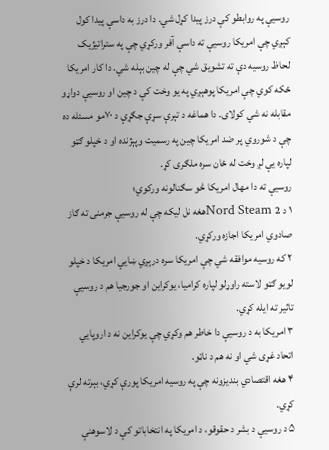روسیې په روابطو کې درز پیدا کړل شي. دا درز به داسې پیدا کول کېږي چې امریکا روسیې ته داسې آفر ورکړي چې په ستراتیژیک لحاظ روسیه دې ته تشویق شي چې له چین بېله شي. دا کار امریکا ځکه کوي چې امریکا پوهېږي په یو وخت کې د چین او روسیې دواړو مقابله نه شي کولای. دا هماغه د تېرې سړې جګړې د ۷۰مو مسئله ده چې د شوروي پر ضد امریکا چین په رسمیت وپېژنده او د خپلو ګټو لپاره یې لږ وخت له ځان سره ملګری کړ.
روسیې ته دا مهال امریکا څو سګنالونه ورکوي؛
۱ د Nord Steam 2هغه نل لیکه چې له روسیې جرمنی ته ګاز صادوي امریکا اجازه ورکړي.
۲ که روسیه موافقه شي چې امریکا سره درېږي ښايي امریکا د خپلو لویو ګټو لاسته راوړلو لپاره کرامیا، یوکراین او جورجیا هم د روسیې تاثیر ته ایله کړي.
۳ امریکا به د روسیې دا خاطر هم وکړي چې یوکراین نه د اروپايي اتحاد غړی شي او نه هم د ناټو.
۴ هغه اقتصادي بندیزونه چې په روسیه امریکا پورې کړي، بېرته لرې کړي.
۵ د روسیې د بشر د حقوقو، د امریکا په انتخاباتو کې د لاسوهنې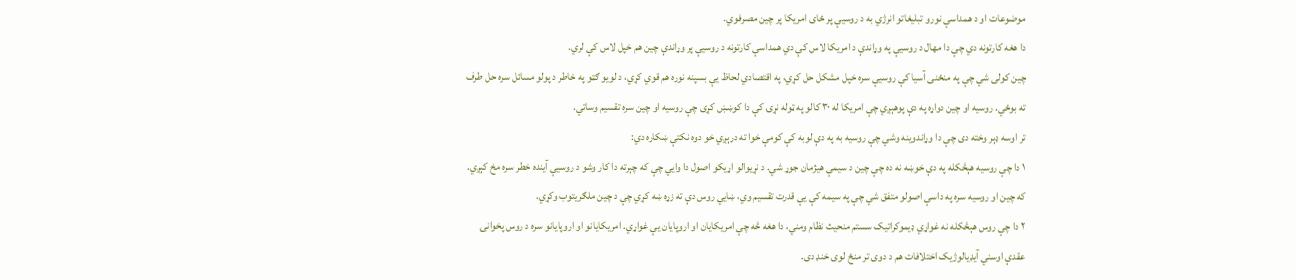موضوعات او د همداسې نورو تبلیغاتو انرژي به د روسیې پر ځای امریکا پر چین مصرفوي.
دا هغه کارتونه دي چې دا مهال د روسیې په وړاندې د امریکا لاس کې دي همداسې کارتونه د روسیې پر وړاندې چین هم خپل لاس کې لري.
چین کولی شي چې په منځنی آسیا کې روسیې سره خپل مشکل حل کړي، په اقتصادي لحاظ یې بسپنه نوره هم قوي کړي، د لویو ګټو په خاطر د پولو مسائل سره حل طرف ته بوځي. روسیه او چین دواړه په دې پوهېږي چې امریکا له ۳۰ کالو په ټوله نړۍ کې دا کوښښ کړی چې روسیه او چین سره تقسیم وساتي.
تر اوسه ډېر وخته دی چې دا وړاندوینه وشي چې روسیه به په دې لوبه کې کومې خوا ته درېږي خو دوه نکتې ښکاره دي:
۱ دا چې روسیه هېڅکله په دې خوښه نه ده چې چین د سیمې هیژمان جوړ شي. د نړیوالو اړیکو اصول دا وايي چې که چېرته دا کار وشو د روسیې آینده خطر سره مخ کېږي. که چین او روسیه سره په داسې اصولو متفق شي چې په سیمه کې یې قدرت تقسیم وي، ښايي روس دې ته زړه ښه کړي چې د چین ملګريتوب وکړي.
۲ دا چې روس هېڅکله نه غواړي ډیموکراتیک سستم منحیث نظام ومني، دا هغه څه چې امریکایان او اروپایان یې غواړي. امریکایانو او اروپایانو سره د روس پخوانۍ عقدې اوسني آیډیالوژیک اختلافات هم د دوی تر منځ لوی خنډ دی.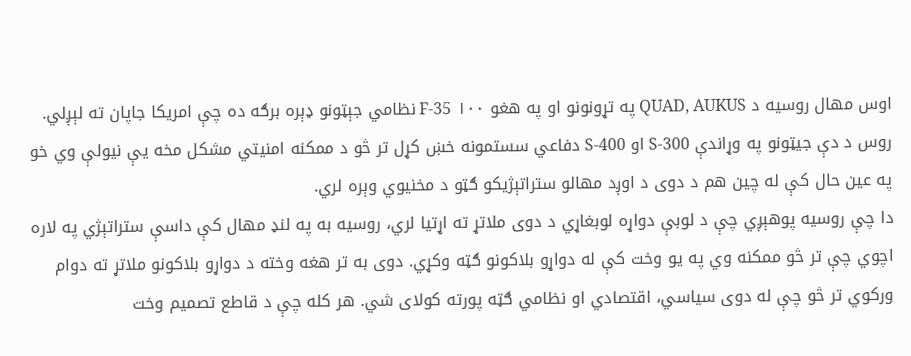اوس مهال روسیه د QUAD, AUKUS په تړونونو او په هغو ۱۰۰ F-35 نظامي جېټونو ډېره برګه ده چې امریکا جاپان ته لېږلي. روس د دې جیټونو په وړاندې S-300 او S-400 دفاعي سستمونه خښ کړل تر څو د ممکنه امنیتي مشکل مخه یې نیولې وي خو په عین حال کې له چین هم د دوی د اوږد مهالو ستراتېژیکو ګټو د مخنیوي وېره لري.
دا چې روسیه پوهېږي چې د لوبې دواړه لوبغاړي د دوی ملاتړ ته اړتیا لري، روسیه به په لنډ مهال کې داسې ستراتېژي په لاره اچوي چې تر څو ممکنه وي په یو وخت کې له دواړو بلاکونو ګټه وکړي. دوی به تر هغه وخته د دواړو بلاکونو ملاتړ ته دوام ورکوي تر څو چې له دوی سیاسي، اقتصادي او نظامي ګټه پورته کولای شي. هر کله چې د قاطع تصمیم وخت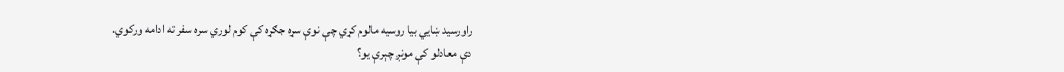راورسید ښايي بیا روسیه مالوم کړي چې نوې سړه جګړه کې کوم لوري سره سفر ته ادامه ورکوي.
دې معادلو کې مونږ چېرې یو؟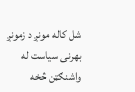شل کاله مونږ د زمونږ بهرنی سیاست له واشنګټن څخه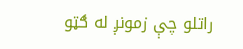راتلو چې زمونږ له ګټو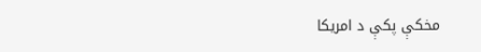مخکې پکې د امریکا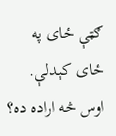ګټې ځای په ځای کېدلې.
اوس څه اراده ده؟